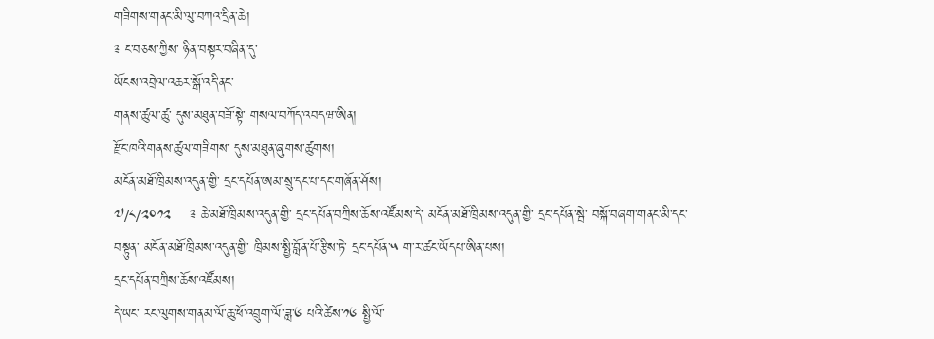གཟིགས་གནང་མི་ལུ་བཀའ་དྲིན་ཆེ།
༉ ང་བཅས་ཀྱིས་ ཉིན་བསྟར་བཞིན་དུ་
ཡོངས་འབྲེལ་འཆར་སྒོ་འདི་ནང་
གནས་ཚུལ་ཚུ་ དུས་མཐུན་བཟོ་སྟེ་ གསལ་བཀོད་འབདཝ་ཨིན།
རྫོང་ཁའི་གནས་ཚུལ་གཟིགས་ དུས་མཐུན་ཞུགས་ཚུགས།
མངོན་མཐོ་ཁྲིམས་འདུན་གྱི་ དྲང་དཔོན་ཨམ་སྲུ་དང་པ་དང་གཞོན་ཤོས།
༧/༨/༢༠༡༢    ༉ ཆེ་མཐོ་ཁྲིམས་འདུན་གྱི་ དྲང་དཔོན་བཀྲིས་ཆོས་འཛོམས་དེ་ མངོན་མཐོ་ཁྲིམས་འདུན་གྱི་ དྲང་དཔོན་སྦེ་ བསྐོ་བཞག་གནང་མི་དང་བསྟུན་ མངོན་མཐོ་ཁྲིམས་འདུན་གྱི་ ཁྲིམས་སྤྱི་བློན་པོ་རྩིས་ཏེ་ དྲང་དཔོན་༥ ག་ར་ཚང་ཡོདཔ་ཨིན་པས།
དྲང་དཔོན་བཀྲིས་ཆོས་འཛོམས།
དེ་ཡང་ རང་ལུགས་གནམ་ལོ་ཆུ་ཕོ་འབྲུག་ལོ་ཟླ་༦ པའི་ཚེས་༡༦ སྤྱི་ལོ་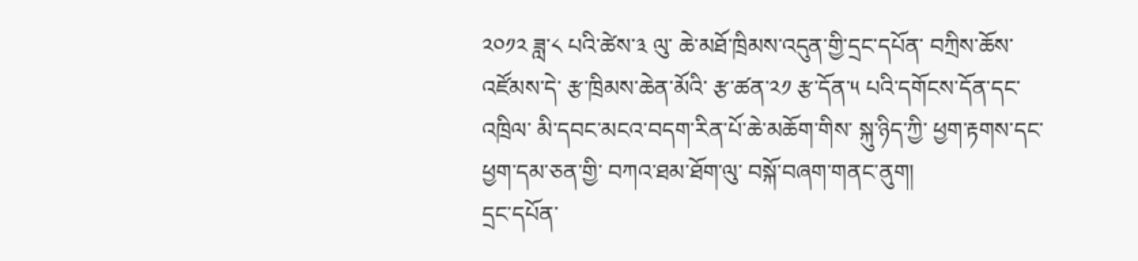༢༠༡༢ ཟླ་༨ པའི་ཚེས་༣ ལུ་ ཆེ་མཐོ་ཁྲིམས་འདུན་གྱི་དྲང་དཔོན་ བཀྲིས་ཆོས་འཛོམས་དེ་ རྩ་ཁྲིམས་ཆེན་མོའི་ རྩ་ཚན་༢༡ རྩ་དོན་༥ པའི་དགོངས་དོན་དང་འཁྲིལ་ མི་དབང་མངའ་བདག་རིན་པོ་ཆེ་མཆོག་གིས་ སྐུ་ཉིད་ཀྱི་ ཕྱག་རྟགས་དང་ ཕྱག་དམ་ཅན་གྱི་ བཀའ་ཐམ་ཐོག་ལུ་ བསྐོ་བཞག་གནང་ནུག།
དྲང་དཔོན་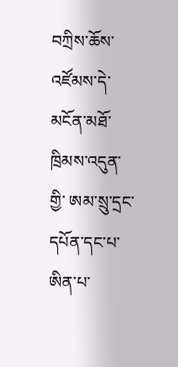བཀྲིས་ཆོས་འཛོམས་དེ་ མངོན་མཐོ་ཁྲིམས་འདུན་གྱི་ ཨམ་སྲུ་དྲང་དཔོན་དང་པ་ཨིན་པ་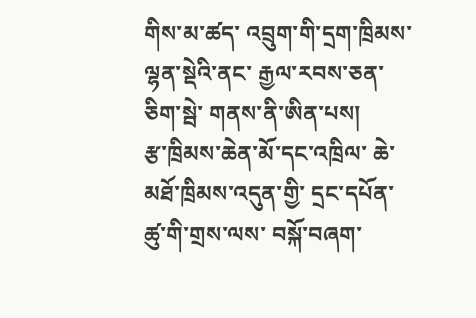གིས་མ་ཚད་ འབྲུག་གི་དྲག་ཁྲིམས་ལྷན་སྡེའི་ནང་ རྒྱལ་རབས་ཅན་ཅིག་སྦེ་ གནས་ནི་ཨིན་པས།
རྩ་ཁྲིམས་ཆེན་མོ་དང་འཁྲིལ་ ཆེ་མཐོ་ཁྲིམས་འདུན་གྱི་ དྲང་དཔོན་ཚུ་གི་གྲས་ལས་ བསྐོ་བཞག་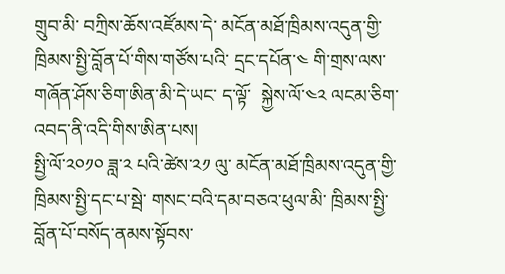གྲུབ་མི་ བཀྲིས་ཆོས་འཛོམས་དེ་ མངོན་མཐོ་ཁྲིམས་འདུན་གྱི་ ཁྲིམས་སྤྱི་བློན་པོ་གིས་གཙོས་པའི་ དྲང་དཔོན་༤ གི་གྲས་ལས་ གཞོན་ཤོས་ཅིག་ཨིན་མི་དེ་ཡང་ ད་ལྟོ་  སྐྱེས་ལོ་༤༢ ལངམ་ཅིག་འབད་ནི་འདི་གིས་ཨིན་པས།
སྤྱི་ལོ་༢༠༡༠ ཟླ་༢ པའི་ཚེས་༢༡ ལུ་ མངོན་མཐོ་ཁྲིམས་འདུན་གྱི་ ཁྲིམས་སྤྱི་དང་པ་སྦེ་ གསང་བའི་དམ་བཅའ་ཕུལ་མི་ ཁྲིམས་སྤྱི་བློན་པོ་བསོད་ནམས་སྟོབས་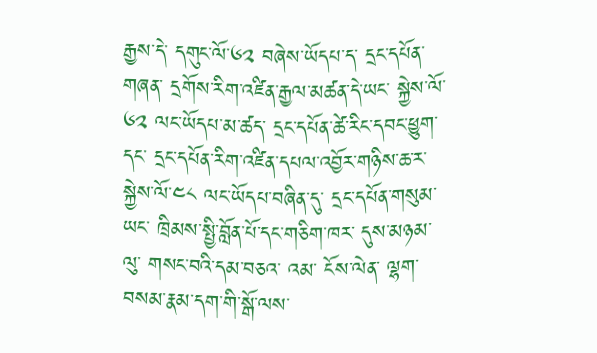རྒྱས་དེ་ དགུང་ལོ་༦༢ བཞེས་ཡོདཔ་ད་ དྲང་དཔོན་གཞན་ དྲགོས་རིག་འཛིན་རྒྱལ་མཚན་དེ་ཡང་ སྐྱེས་ལོ་༦༢ ལང་ཡོདཔ་མ་ཚད་ དྲང་དཔོན་ཚེ་རིང་དབང་ཕྱུག་དང་ དྲང་དཔོན་རིག་འཛིན་དཔལ་འབྱོར་གཉིས་ཆ་ར་ སྐྱེས་ལོ་༤༨ ལང་ཡོདཔ་བཞིན་དུ་ དྲང་དཔོན་གསུམ་ཡང་ ཁྲིམས་སྤྱི་བློན་པོ་དང་གཅིག་ཁར་ དུས་མཉམ་ལུ་ གསང་བའི་དམ་བཅའ་ འམ་ ངོས་ལེན་ ལྷག་བསམ་རྣམ་དག་གི་སྒོ་ལས་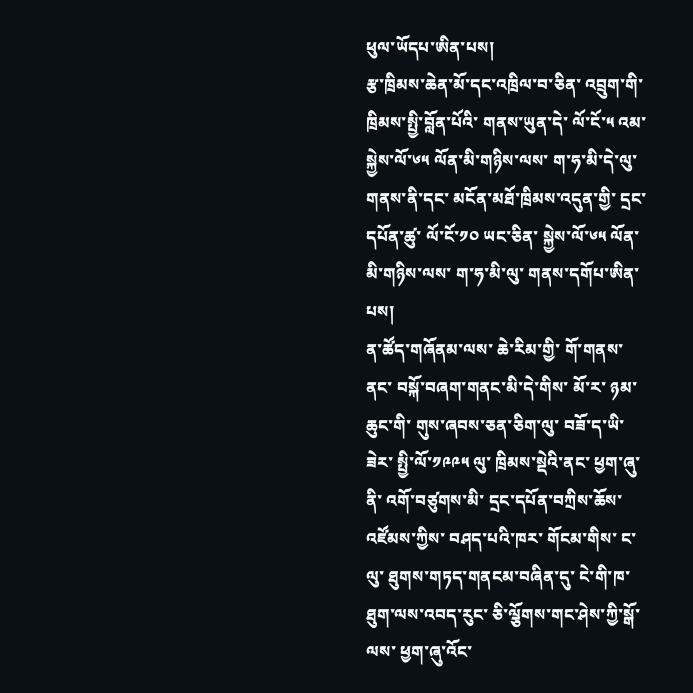ཕུལ་ཡོདཔ་ཨིན་པས།
རྩ་ཁྲིམས་ཆེན་མོ་དང་འཁྲིལ་བ་ཅིན་ འབྲུག་གི་ཁྲིམས་སྤྱི་བློན་པོའི་ གནས་ཡུན་དེ་ ལོ་ངོ་༥ འམ་ སྐྱེས་ལོ་༦༥ ལོན་མི་གཉིས་ལས་ ག་ཧ་མི་དེ་ལུ་ གནས་ནི་དང་ མངོན་མཐོ་ཁྲིམས་འདུན་གྱི་ དྲང་དཔོན་ཚུ་ ལོ་ངོ་༡༠ ཡང་ཅིན་ སྐྱེས་ལོ་༦༥ ལོན་མི་གཉིས་ལས་ ག་ཧ་མི་ལུ་ གནས་དགོཔ་ཨིན་པས།
ན་ཚོད་གཞོནམ་ལས་ ཆེ་རིམ་གྱི་ གོ་གནས་ནང་ བསྐོ་བཞག་གནང་མི་དེ་གིས་ མོ་ར་ ཉམ་ཆུང་གི་ གུས་ཞབས་ཅན་ཅིག་ལུ་ བཟོ་ད་ཡི་ཟེར་ སྤྱི་ལོ་༡༩༩༥ ལུ་ ཁྲིམས་སྡེའི་ནང་ ཕྱག་ཞུ་ནི་ འགོ་བཙུགས་མི་ དྲང་དཔོན་བཀྲིས་ཆོས་འཛོམས་ཀྱིས་ བཤད་པའི་ཁར་ གོངམ་གིས་ ང་ལུ་ ཐུགས་གཏད་གནངམ་བཞིན་དུ་ ངེ་གི་ཁ་ཐུག་ལས་འབད་རུང་ ཅི་ལྕོགས་གང་ཤེས་ཀྱི་སྒོ་ལས་ ཕྱག་ཞུ་འོང་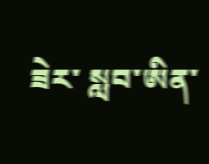ཟེར་ སླབ་ཨིན་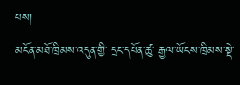པས།
མངོན་མཐོ་ཁྲིམས་འདུན་གྱི་ དྲང་དཔོན་ཚུ་ རྒྱལ་ཡོངས་ཁྲིམས་སྡེ་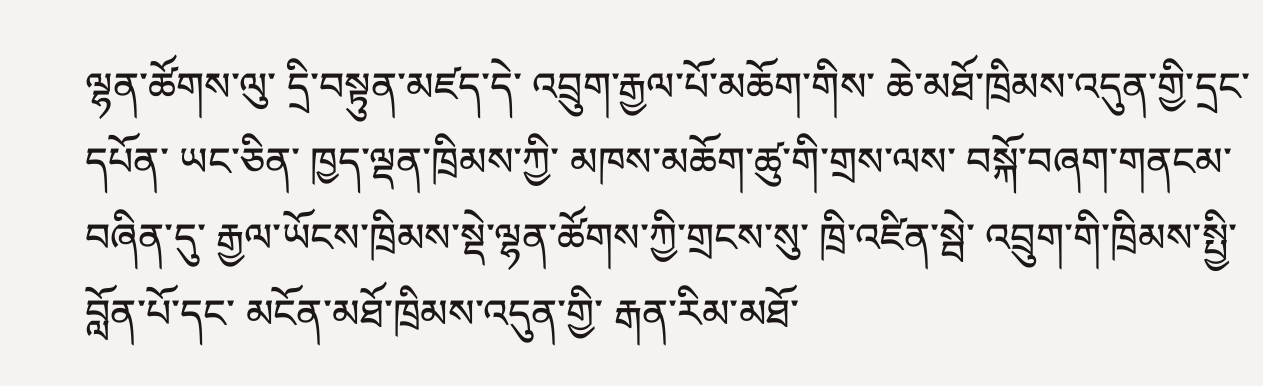ལྷན་ཚོགས་ལུ་ དྲི་བསྟུན་མཛད་དེ་ འབྲུག་རྒྱལ་པོ་མཆོག་གིས་ ཆེ་མཐོ་ཁྲིམས་འདུན་གྱི་དྲང་དཔོན་ ཡང་ཅིན་ ཁྱད་ལྡན་ཁྲིམས་ཀྱི་ མཁས་མཆོག་ཚུ་གི་གྲས་ལས་ བསྐོ་བཞག་གནངམ་བཞིན་དུ་ རྒྱལ་ཡོངས་ཁྲིམས་སྡེ་ལྷན་ཚོགས་ཀྱི་གྲངས་སུ་ ཁྲི་འཛིན་སྦེ་ འབྲུག་གི་ཁྲིམས་སྤྱི་བློན་པོ་དང་ མངོན་མཐོ་ཁྲིམས་འདུན་གྱི་ རྒན་རིམ་མཐོ་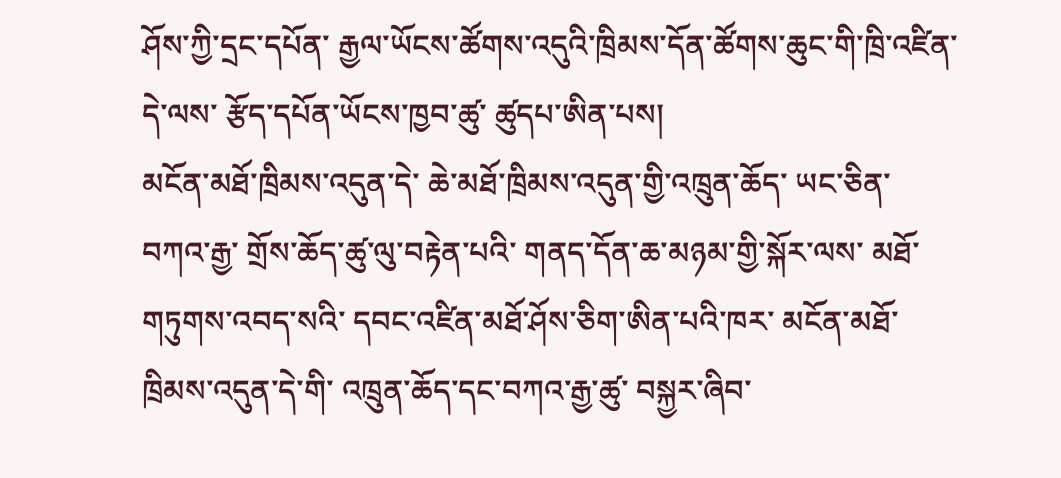ཤོས་ཀྱི་དྲང་དཔོན་ རྒྱལ་ཡོངས་ཚོགས་འདུའི་ཁྲིམས་དོན་ཚོགས་ཆུང་གི་ཁྲི་འཛིན་ དེ་ལས་ རྩོད་དཔོན་ཡོངས་ཁྱབ་ཚུ་ ཚུདཔ་ཨིན་པས།
མངོན་མཐོ་ཁྲིམས་འདུན་དེ་ ཆེ་མཐོ་ཁྲིམས་འདུན་གྱི་འཁྲུན་ཆོད་ ཡང་ཅིན་ བཀའ་རྒྱ་ གྲོས་ཆོད་ཚུ་ལུ་བརྟེན་པའི་ གནད་དོན་ཆ་མཉམ་གྱི་སྐོར་ལས་ མཐོ་གཏུགས་འབད་སའི་ དབང་འཛིན་མཐོ་ཤོས་ཅིག་ཨིན་པའི་ཁར་ མངོན་མཐོ་ཁྲིམས་འདུན་དེ་གི་ འཁྲུན་ཆོད་དང་བཀའ་རྒྱ་ཚུ་ བསྐྱར་ཞིབ་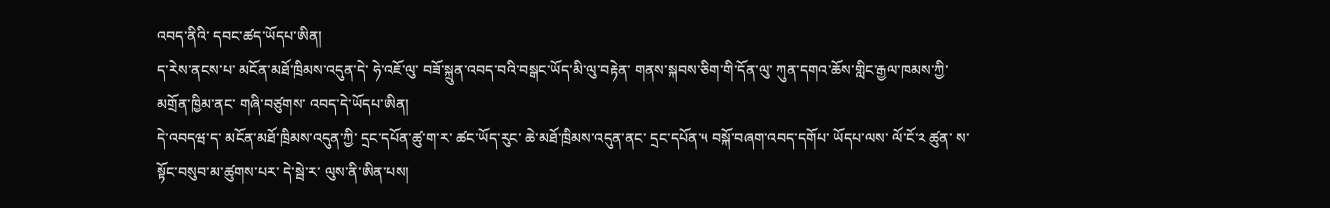འབད་ནིའི་ དབང་ཚད་ཡོདཔ་ཨིན།
ད་རེས་ནངས་པ་ མངོན་མཐོ་ཁྲིམས་འདུན་དེ་ ཧེ་འཇོ་ལུ་ བཟོ་སྐྲུན་འབད་བའི་བསྒང་ཡོད་མི་ལུ་བརྟེན་ གནས་སྐབས་ཅིག་གི་དོན་ལུ་ ཀུན་དགའ་ཆོས་གླིང་རྒྱལ་ཁམས་ཀྱི་ མགྲོན་ཁྱིམ་ནང་ གཞི་བཙུགས་ འབད་དེ་ཡོདཔ་ཨིན།
དེ་འབདཝ་ད་ མངོན་མཐོ་ཁྲིམས་འདུན་ཀྱི་ དྲང་དཔོན་ཚུ་ག་ར་ ཚང་ཡོད་རུང་ ཆེ་མཐོ་ཁྲིམས་འདུན་ནང་ དྲང་དཔོན་༥ བསྐོ་བཞག་འབད་དགོཔ་ ཡོདཔ་ལས་ ལོ་ངོ་༢ ཚུན་ ས་སྟོང་བསུབ་མ་ཚུགས་པར་ དེ་སྦེ་ར་ ལུས་ནི་ཨིན་པས།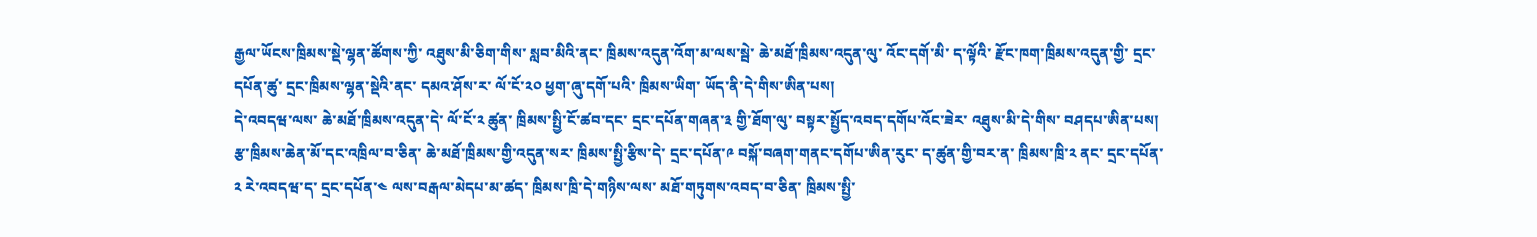རྒྱལ་ཡོངས་ཁྲིམས་སྡེ་ལྷན་ཚོགས་ཀྱི་ འཐུས་མི་ཅིག་གིས་ སླབ་མིའི་ནང་ ཁྲིམས་འདུན་འོག་མ་ལས་སྦེ་ ཆེ་མཐོ་ཁྲིམས་འདུན་ལུ་ འོང་དགོ་མི་ ད་ལྟོའི་ རྫོང་ཁག་ཁྲིམས་འདུན་གྱི་ དྲང་དཔོན་ཚུ་ དྲང་ཁྲིམས་ལྷན་སྡེའི་ནང་ དམའ་ཤོས་ར་ ལོ་ངོ་༢༠ ཕྱག་ཞུ་དགོ་པའི་ ཁྲིམས་ཡིག་ ཡོད་ནི་དེ་གིས་ཨིན་པས།
དེ་འབདཝ་ལས་ ཆེ་མཐོ་ཁྲིམས་འདུན་དེ་ ལོ་ངོ་༢ ཚུན་ ཁྲིམས་སྤྱི་ངོ་ཚབ་དང་ དྲང་དཔོན་གཞན་༣ གྱི་ཐོག་ལུ་ བསྟར་སྤྱོད་འབད་དགོཔ་འོང་ཟེར་ འཐུས་མི་དེ་གིས་ བཤདཔ་ཨིན་པས།
རྩ་ཁྲིམས་ཆེན་མོ་དང་འཁྲིལ་བ་ཅིན་ ཆེ་མཐོ་ཁྲིམས་གྱི་འདུན་སར་ ཁྲིམས་སྤྱི་རྩིས་དེ་ དྲང་དཔོན་༩ བསྐོ་བཞག་གནང་དགོཔ་ཨིན་རུང་ ད་ཚུན་གྱི་བར་ན་ ཁྲིམས་ཁྲི་༢ ནང་ དྲང་དཔོན་༢ རེ་འབདཝ་ད་ དྲང་དཔོན་༤ ལས་བརྒལ་མེདཔ་མ་ཚད་ ཁྲིམས་ཁྲི་དེ་གཉིས་ལས་ མཐོ་གཏུགས་འབད་བ་ཅིན་ ཁྲིམས་སྤྱི་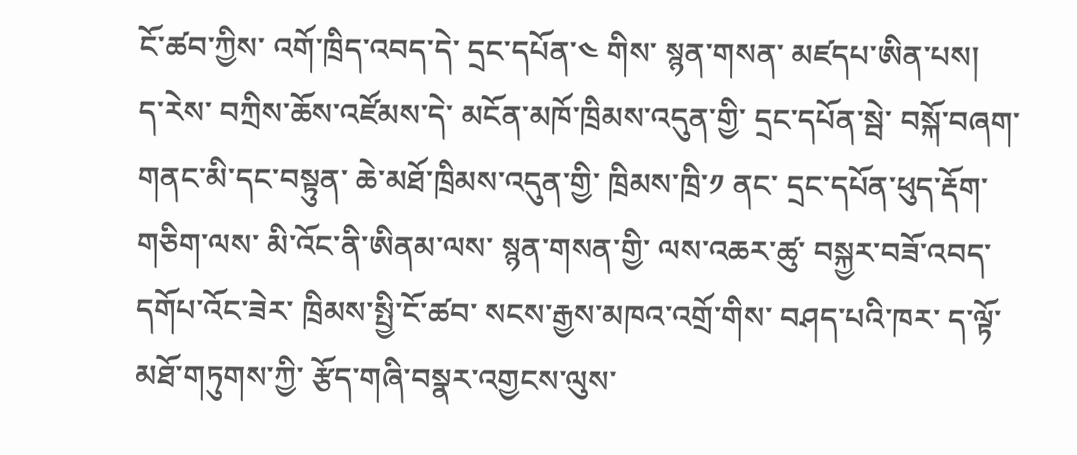ངོ་ཚབ་ཀྱིས་ འགོ་ཁྲིད་འབད་དེ་ དྲང་དཔོན་༤ གིས་ སྙན་གསན་ མཛདཔ་ཨིན་པས།
ད་རེས་ བཀྲིས་ཆོས་འཛོམས་དེ་ མངོན་མཁོ་ཁྲིམས་འདུན་གྱི་ དྲང་དཔོན་སྦེ་ བསྐོ་བཞག་གནང་མི་དང་བསྟུན་ ཆེ་མཐོ་ཁྲིམས་འདུན་གྱི་ ཁྲིམས་ཁྲི་༡ ནང་ དྲང་དཔོན་ཕུད་རྡོག་གཅིག་ལས་ མི་འོང་ནི་ཨིནམ་ལས་ སྙན་གསན་གྱི་ ལས་འཆར་ཚུ་ བསྐྱར་བཟོ་འབད་དགོཔ་འོང་ཟེར་ ཁྲིམས་སྤྱི་ངོ་ཚབ་ སངས་རྒྱས་མཁའ་འགྲོ་གིས་ བཤད་པའི་ཁར་ ད་ལྟོ་ མཐོ་གཏུགས་ཀྱི་ རྩོད་གཞི་བསྣར་འགྱངས་ལུས་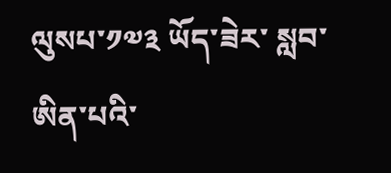ལུསཔ་༡༧༣ ཡོད་ཟེར་ སླབ་ཨིན་པའི་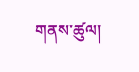གནས་ཚུལ།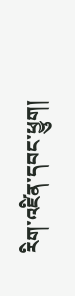རིག་འཛིན་དབང་ཕྱུག།